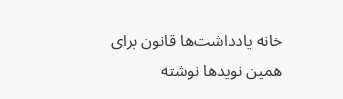خانه یادداشت‌ها قانون برای همین نویدها نوشته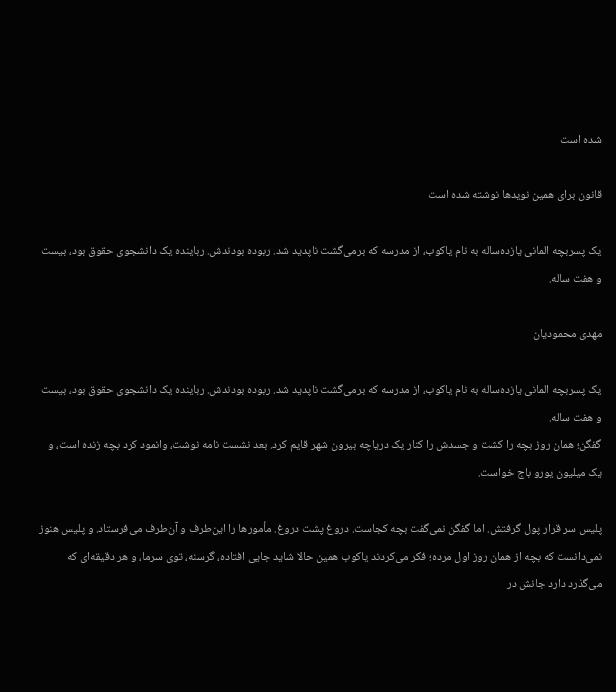شده است

قانون برای همین نویدها نوشته شده است

یک پسربچه المانی یازده‌ساله به نام یاکوب، از مدرسه که برمی‌گشت ناپدید شد. ربوده بودندش. رباینده یک دانشجوی حقوق بود، بیست‌ و هفت‌ ساله.

مهدی محمودیان

یک پسربچه المانی یازده‌ساله به نام یاکوب، از مدرسه که برمی‌گشت ناپدید شد. ربوده بودندش. رباینده یک دانشجوی حقوق بود، بیست‌ و هفت‌ ساله.
گفگن؛ همان روز بچه را کشت و جسدش را کنار یک دریاچه بیرون شهر قایم کرد. بعد نشست نامه نوشت، وانمود کرد بچه زنده است، و یک میلیون یورو باج خواست.

پلیس سر قرار پول گرفتش. اما گفگن نمی‌گفت بچه کجاست. دروغ پشت دروغ. مأمورها را این‌طرف و آن‌طرف می‌فرستاد. و پلیس هنوز نمی‌دانست که بچه از همان روز اول مرده؛ فکر می‌کردند یاکوب همین حالا شاید جایی افتاده، گرسنه، توی سرما، و هر دقیقه‌ای که می‌گذرد دارد جانش در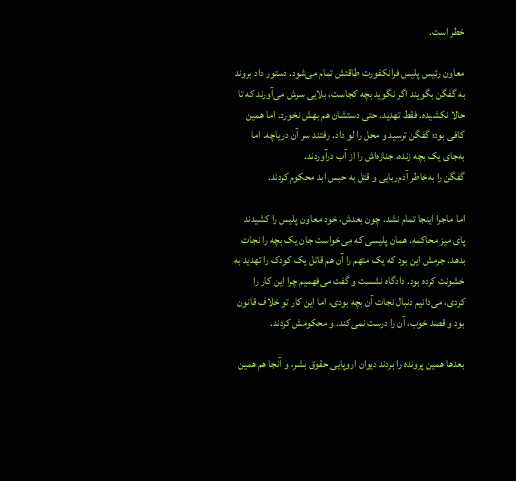خطر است.

معاون رئیس پلیس فرانکفورت طاقتش تمام می‌شود. دستور داد بروند به گفگن بگویند اگر نگوید بچه کجاست، بلایی سرش می‌آورند که تا حالا نکشیده. فقط تهدید. حتی دستشان هم بهش نخورد. اما همین کافی بود؛ گفگن ترسید و محل را لو داد. رفتند سر آن دریاچه. اما به‌جای یک بچه زنده، جنازه‌اش را از آب درآوردند.
گفگن را به‌خاطر آدم‌ربایی و قتل به حبس ابد محکوم کردند.

اما ماجرا اینجا تمام نشد. چون بعدش، خود معاون پلیس را کشیدند پای میز محاکمه. همان پلیسی که می‌خواست جان یک بچه را نجات بدهد. جرمش این بود که یک متهم را آن هم قاتل یک کودک را تهدید به خشونت کرده بود. دادگاه نشست و گفت می‌فهمیم چرا این کار را کردی، می‌دانیم دنبال نجات آن بچه بودی، اما این کار تو خلاف قانون بود و قصد خوب، آن را درست نمی‌کند. و محکومش کردند.

بعدها همین پرونده را بردند دیوان اروپایی حقوق بشر، و آنجا هم همین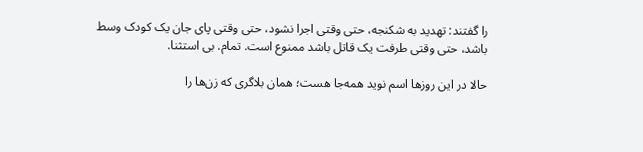را گفتند: تهدید به شکنجه، حتی وقتی اجرا نشود، حتی وقتی پای جان یک کودک وسط باشد، حتی وقتی طرفت یک قاتل باشد ممنوع است. تمام. بی استثنا.

حالا در این روزها اسم نوید همه‌جا هست؛ همان بلاگری که زن‌ها را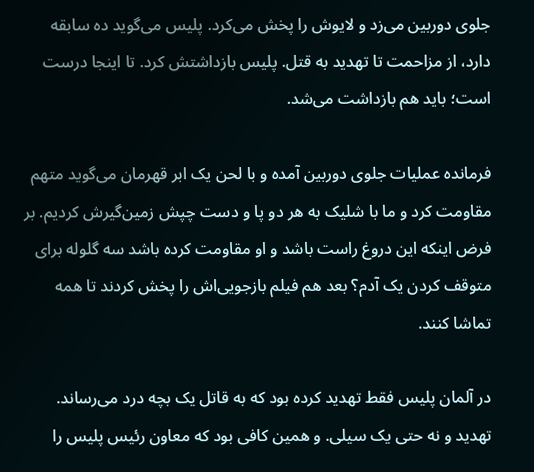جلوی دوربین می‌زد و لایوش را پخش می‌کرد. پلیس می‌گوید ده سابقه دارد، از مزاحمت تا تهدید به قتل. پلیس بازداشتش کرد. تا اینجا درست است؛ باید هم بازداشت می‌شد.

فرمانده عملیات جلوی دوربین آمده و با لحن یک ابر قهرمان می‌گوید متهم مقاومت کرد و ما با شلیک به هر دو پا و دست چپش زمین‌گیرش کردیم. بر فرض اینکه این دروغ راست باشد و او مقاومت کرده باشد سه گلوله برای متوقف کردن یک آدم؟ بعد هم فیلم بازجویی‌اش را پخش کردند تا همه تماشا کنند.

در آلمان پلیس فقط تهدید کرده بود که به قاتل یک بچه درد می‌رساند. تهدید و نه حتی یک سیلی. و همین کافی بود که معاون رئیس پلیس را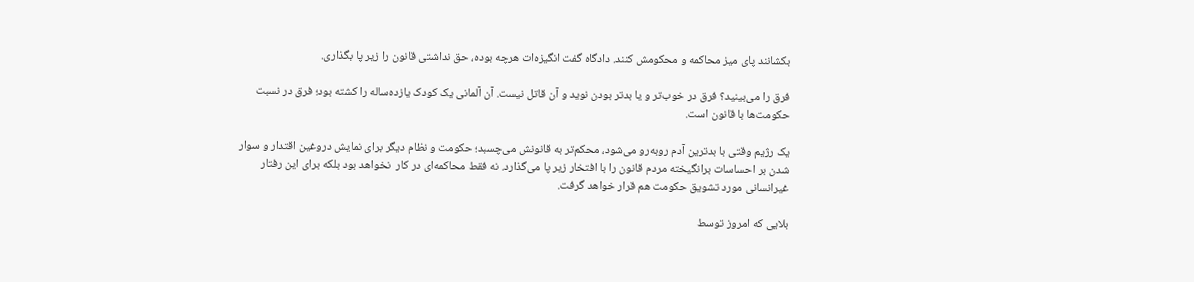بکشانند پای میز محاکمه و محکومش کنند. دادگاه گفت انگیزه‌ات هرچه بوده، حق نداشتی قانون را زیر پا بگذاری.

فرق را می‌بینید؟ فرق در خوب‌تر و یا بدتر بودن نوید و آن قاتل نیست. آن آلمانی یک کودک یازده‌ساله را کشته بود؛ فرق در نسبت حکومت‌ها با قانون است.

یک رژیم وقتی با بدترین آدم روبه‌رو می‌شود، محکم‌تر به قانونش می‌چسبد؛ حکومت و نظام دیگر برای نمایش دروغین اقتدار و سوار شدن بر احساسات برانگیخته مردم قانون را با افتخار زیر پا می‌گذارد. نه فقط محاکمه‌ای در کار  نخواهد بود بلکه برای این رفتار غیرانسانی مورد تشویق حکومت هم قرار خواهد گرفت.

بلایی که امروز توسط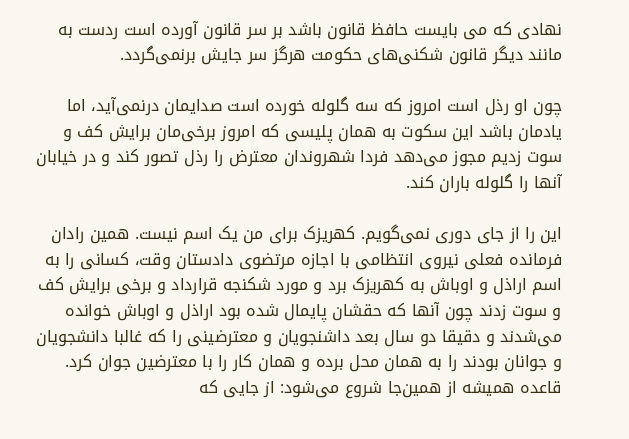نهادی که می بایست حافظ قانون باشد بر سر قانون آورده است ردست به مانند دیگر قانون شکنی‌های حکومت هرگز سر جایش برنمی‌گردد.

چون او رذل است امروز که سه گلوله خورده است صدایمان درنمی‌آید، اما یادمان باشد این سکوت به همان پلیسی که امروز برخی‌مان برایش کف و سوت زدیم مجوز می‌دهد فردا شهروندان معترض را رذل تصور کند و در خیابان آنها را گلوله باران کند.

این را از جای دوری نمی‌گویم. کهریزک برای من یک اسم نیست. همین رادان فرمانده فعلی نیروی انتظامی با اجازه مرتضوی دادستان وقت، کسانی را به اسم اراذل و اوباش به کهریزک برد و مورد شکنجه قرارداد و برخی برایش کف و سوت زدند چون آنها که حقشان پایمال شده بود اراذل و اوباش خوانده می‌شدند و دقیقا دو سال بعد داشنجویان و معترضینی را که غالبا دانشجویان و جوانان بودند را به همان محل برده و همان کار را با معترضین جوان کرد. قاعده همیشه از همین‌جا شروع می‌شود: از جایی که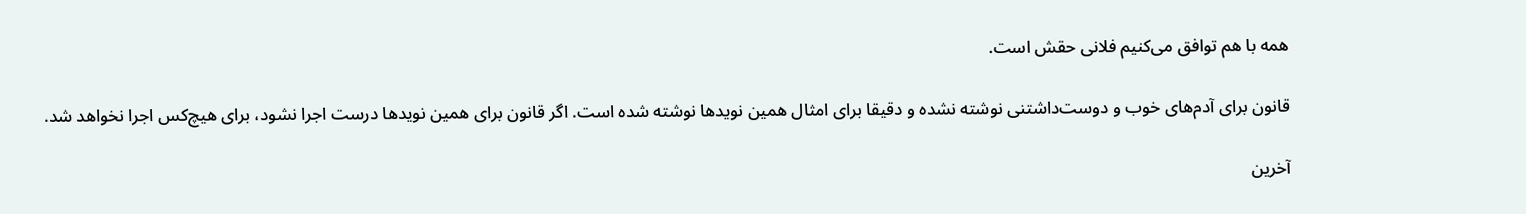همه با هم توافق می‌کنیم فلانی حقش است.

قانون برای آدم‌های خوب و دوست‌داشتنی نوشته نشده و دقیقا برای امثال همین نویدها نوشته شده است. اگر قانون برای همین نویدها درست اجرا نشود، برای هیچ‌کس اجرا نخواهد شد.

آخرین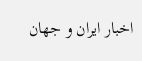اخبار ایران و جهان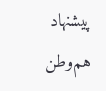پیشنهاد هم‌وطن